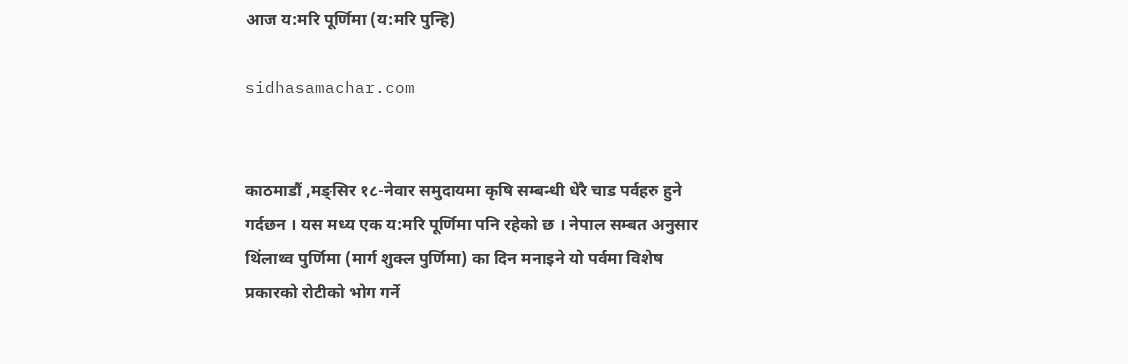आज य:मरि पूर्णिमा (य:मरि पुन्हि)

sidhasamachar.com


काठमाडौं ,मङ्सिर १८-नेवार समुदायमा कृषि सम्बन्धी धेरै चाड पर्वहरु हुने गर्दछन । यस मध्य एक य:मरि पूर्णिमा पनि रहेको छ । नेपाल सम्बत अनुसार थिंलाथ्व पुर्णिमा (मार्ग शुक्ल पुर्णिमा) का दिन मनाइने यो पर्वमा विशेष प्रकारको रोटीको भोग गर्ने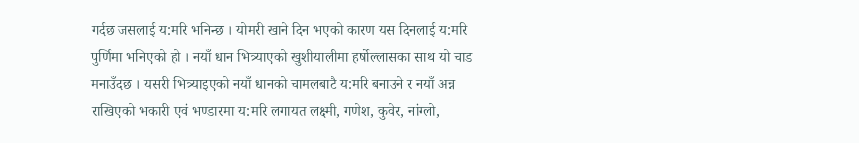गर्दछ जसलाई य:मरि भनिन्छ । योमरी खाने दिन भएको कारण यस दिनलाई य:मरि पुर्णिमा भनिएको हो । नयाँ धान भित्र्याएको खुशीयालीमा हर्षोल्लासका साथ यो चाड मनाउँदछ । यसरी भित्र्याइएको नयाँ धानको चामलबाटै य:मरि बनाउने र नयाँ अन्न राखिएको भकारी एवं भण्डारमा य:मरि लगायत लक्ष्मी, गणेश, कुवेर, नांग्लो,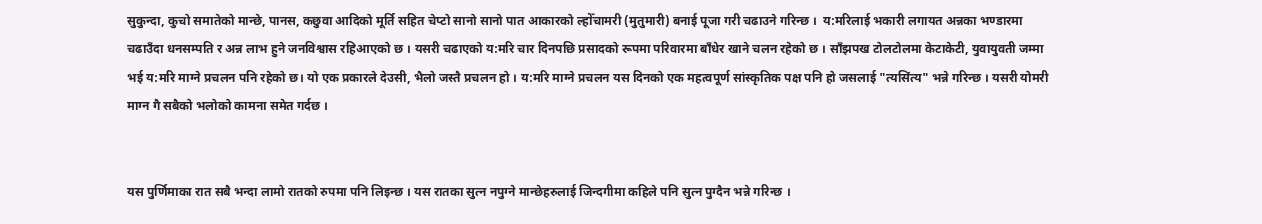सुकुन्दा, कुचो समातेको मान्छे, पानस, कछुवा आदिको मूर्ति सहित चेप्टो सानो सानो पात आकारको ल्होँचामरी (मुतुमारी) बनाई पूजा गरी चढाउने गरिन्छ ।  य:मरिलाई भकारी लगायत अन्नका भण्डारमा चढाउँदा धनसम्पति र अन्न लाभ हुने जनविश्वास रहिआएको छ । यसरी चढाएको य:मरि चार दिनपछि प्रसादको रूपमा परिवारमा बाँधेर खाने चलन रहेको छ । साँझपख टोलटोलमा केटाकेटी, युवायुवती जम्मा भई य:मरि माग्ने प्रचलन पनि रहेको छ। यो एक प्रकारले देउसी, भैलो जस्तै प्रचलन हो । य:मरि माग्ने प्रचलन यस दिनको एक महत्वपूर्ण सांस्कृतिक पक्ष पनि हो जसलाई "त्यसिंत्य" भन्ने गरिन्छ । यसरी योमरी माग्न गै सबैको भलोको कामना समेत गर्दछ ।


यस पुर्णिमाका रात सबै भन्दा लामो रातको रुपमा पनि लिइन्छ । यस रातका सुत्न नपुग्ने मान्छेहरुलाई जिन्दगीमा कहिले पनि सुत्न पुग्दैन भन्ने गरिन्छ ।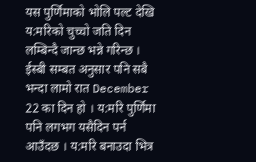यस पुर्णिमाको भोलि पल्ट देखि य:मरिको चुच्चो जति दिन लम्बिन्दै जान्छ भन्ने गरिन्छ । ईस्बी सम्बत अनुसार पनि सबै भन्दा लामो रात December 22 का दिन हो । य:मरि पुर्णिमा पनि लगभग यसैदिन पर्न आउँदछ । य:मरि बनाउदा भित्र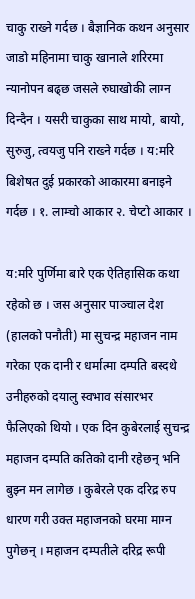चाकु राख्ने गर्दछ । बैज्ञानिक कथन अनुसार जाडो महिनामा चाकु खानाले शरिरमा न्यानोपन बढ्छ जसले रुघाखोकी लाग्न दिन्दैन । यसरी चाकुका साथ मायो, बायो, सुरुजु, त्वयजु पनि राख्ने गर्दछ । य:मरि बिशेषत दुई प्रकारको आकारमा बनाइने गर्दछ । १. लाम्चो आकार २. चेप्टो आकार ।

य:मरि पुर्णिमा बारे एक ऐतिहासिक कथा रहेको छ । जस अनुसार पाञ्चाल देश (हालको पनौती) मा सुचन्द्र महाजन नाम गरेका एक दानी र धर्मात्मा दम्पति बस्दथे उनीहरुको दयालु स्वभाव संसारभर फैलिएको थियो । एक दिन कुबेरलाई सुचन्द्र महाजन दम्पति कतिको दानी रहेछन् भनि बुझ्न मन लागेछ । कुबेरले एक दरिद्र रुप धारण गरी उक्त महाजनको घरमा माग्न पुगेछन् । महाजन दम्पतीले दरिद्र रूपी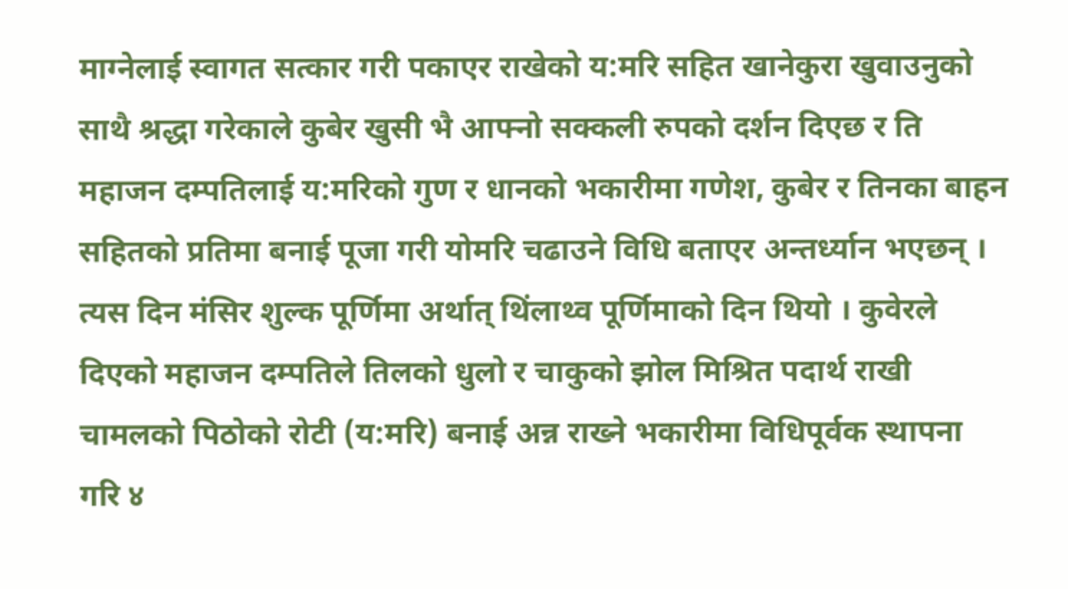माग्नेलाई स्वागत सत्कार गरी पकाएर राखेको य:मरि सहित खानेकुरा खुवाउनुको साथै श्रद्धा गरेकाले कुबेर खुसी भै आफ्नो सक्कली रुपको दर्शन दिएछ र ति महाजन दम्पतिलाई य:मरिको गुण र धानको भकारीमा गणेश, कुबेर र तिनका बाहन सहितको प्रतिमा बनाई पूजा गरी योमरि चढाउने विधि बताएर अन्तर्ध्यान भएछन् । त्यस दिन मंसिर शुल्क पूर्णिमा अर्थात् थिंलाथ्व पूर्णिमाको दिन थियो । कुवेरले दिएको महाजन दम्पतिले तिलको धुलो र चाकुको झोल मिश्रित पदार्थ राखी चामलको पिठोको रोटी (य:मरि) बनाई अन्न राख्ने भकारीमा विधिपूर्वक स्थापना गरि ४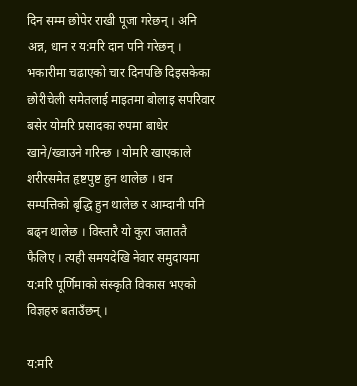दिन सम्म छोपेर राखी पूजा गरेछन् । अनि अन्न, धान र य:मरि दान पनि गरेछन् । भकारीमा चढाएको चार दिनपछि दिइसकेका छोरीचेली समेतलाई माइतमा बोलाइ सपरिवार बसेर योमरि प्रसादका रुपमा बाधेर खाने/ख्वाउने गरिन्छ । योमरि खाएकाले शरीरसमेत हृष्टपुष्ट हुन थालेछ । धन सम्पत्तिको बृद्धि हुन थालेछ र आम्दानी पनि बढ्न थालेछ । विस्तारै यो कुरा जताततै फैलिए । त्यही समयदेखि नेवार समुदायमा य:मरि पूर्णिमाको संस्कृति विकास भएको विज्ञहरु बताउँछन् ।

य:मरि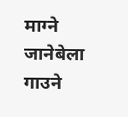माग्ने जानेबेला गाउने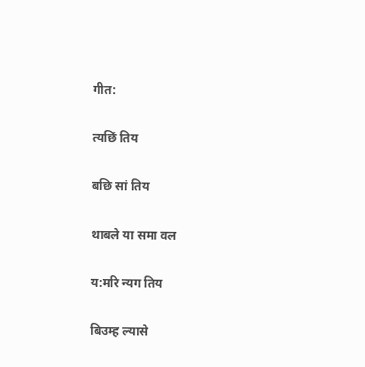गीत:

त्यछिं तिय

बछि सां तिय

थाबले या समा वल

य:मरि न्यग तिय

बिउम्ह ल्यासे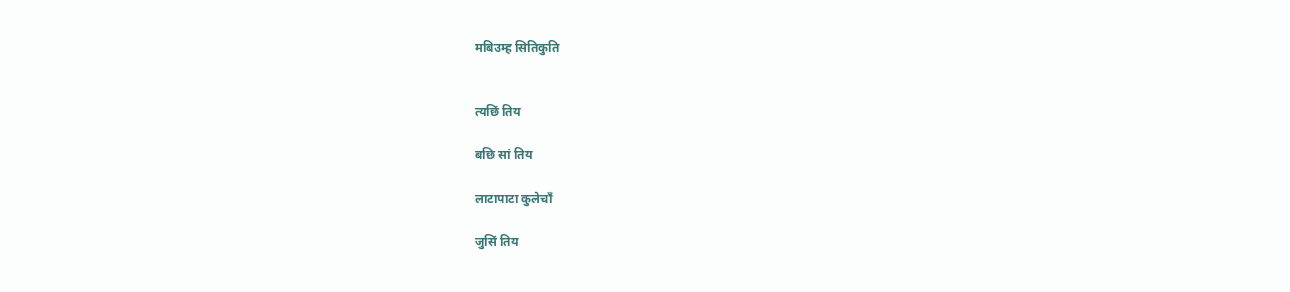मबिउम्ह सितिकुति


त्यछिं तिय

बछि सां तिय

लाटापाटा कुलेचाँ

जुसिं तिय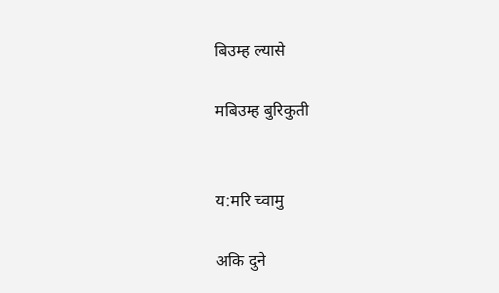बिउम्ह ल्यासे

मबिउम्ह बुरिकुती


य:मरि च्वामु

अकि दुने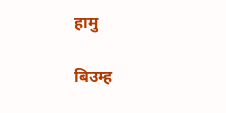हामु

बिउम्ह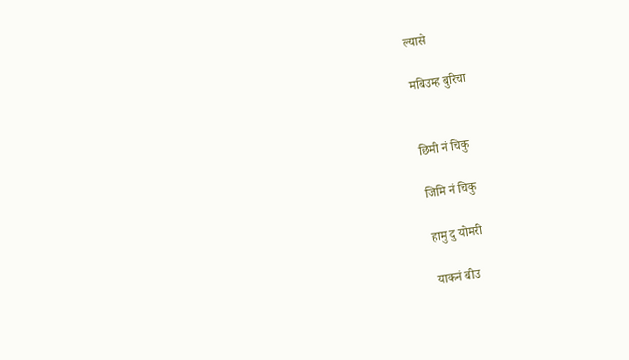ल्यासे

मबिउम्ह बुरिचा


छिमी नं चिकु

जिमि नं चिकु

हामु दु योमरी

याकनं बीउ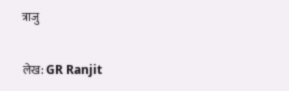त्राजु

लेख: GR Ranjit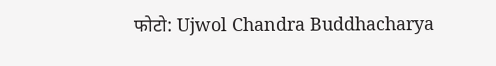फोटो: Ujwol Chandra Buddhacharya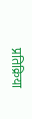प्रतिक्रिया